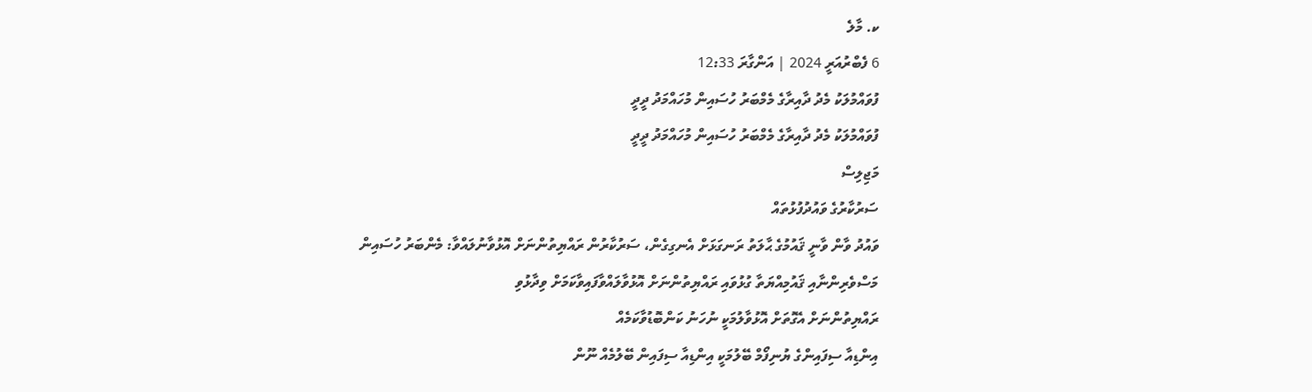ކ. މާލެ
6 ފެބްރުއަރީ 2024 | އަންގާރަ 12:33
ފުވައްމުލަކު މެދު ދާއިރާގެ މެމްބަރު ހުސައިން މުހައްމަދު ދީދީ
ފުވައްމުލަކު މެދު ދާއިރާގެ މެމްބަރު ހުސައިން މުހައްމަދު ދީދީ
މަޖިލިސް
ސަރުކާރުގެ ވައުދުފުޅުތައް
ވައުދު ވާން ވާނީ ޤައުމުގެ ޙާލަތު ރަނގަޅަށް އެނގިގެން، ސަރުކާރުން ރައްޔިތުންނަށް އޮޅުވާނުލައްވާ: މެންބަރު ހުސައިން
މަސްވެރިންނާއި ޤައުމިއްޔަތާ ގުޅުވައި ރައްޔިތުންނަށް އޮޅުވާލައްވާފައިވާކަމަށް ވިދާޅުވި
ރައްޔިތުންނަށް އެގޮތަށް އޮޅުވާލުމަކީ ނުހަނު ކަންބޮޑުވާކަމެއް
އިންޑިއާ ސިފައިންގެ ޔުނިފޯމް ބޭލުމަކީ އިންޑިއާ ސިފައިން ބޭލުމެއް ނޫން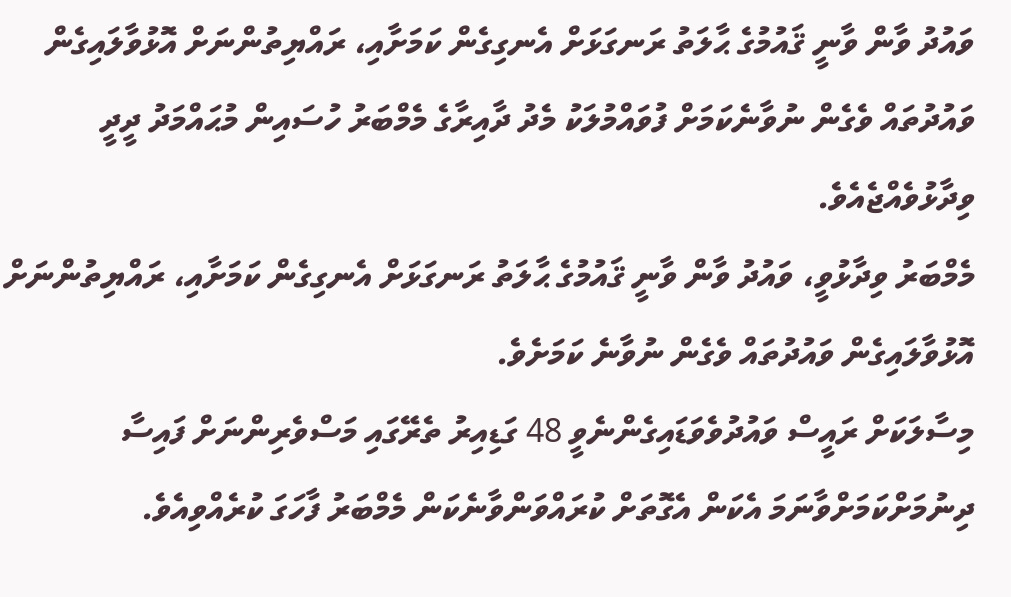ވައުދު ވާން ވާނީ ޤައުމުގެ ޙާލަތު ރަނގަޅަށް އެނގިގެން ކަމަށާއި، ރައްޔިތުންނަށް އޮޅުވާލައިގެން ވައުދުތައް ވެގެން ނުވާނެކަމަށް ފުވައްމުލަކު މެދު ދާއިރާގެ މެމްބަރު ހުސައިން މުޙައްމަދު ދީދީ ވިދާޅުވެއްޖެއެވެ.
މެމްބަރު ވިދާޅުވީ، ވައުދު ވާން ވާނީ ޤައުމުގެ ޙާލަތު ރަނގަޅަށް އެނގިގެން ކަމަށާއި، ރައްޔިތުންނަށް އޮޅުވާލައިގެން ވައުދުތައް ވެގެން ނުވާނެ ކަމަށެވެ.
މިސާލަކަށް ރައީސް ވައުދުވެވަޑައިގެންނެވީ 48 ގަޑިއިރު ތެރޭގައި މަސްވެރިންނަށް ފައިސާ ދިނުމަށްކަމަށްވާނަމަ އެކަން އެގޮތަށް ކުރައްވަންވާނެކަން މެމްބަރު ފާހަގަ ކުރެއްވިއެވެ.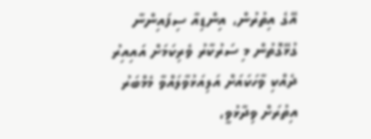އޭގެ އިތުރުން، އިންޑިއާ ސިފައިންނާ ގުޅޭގޮތުން މި ސަރުކާރު ވެރިކަމަށް އައިއިރު ދެއްކި ވާހަކައަށް އަލިއަޅުވާލައްވާ މެމްބަރު އިތުރަށް ވިދާޅުވީ،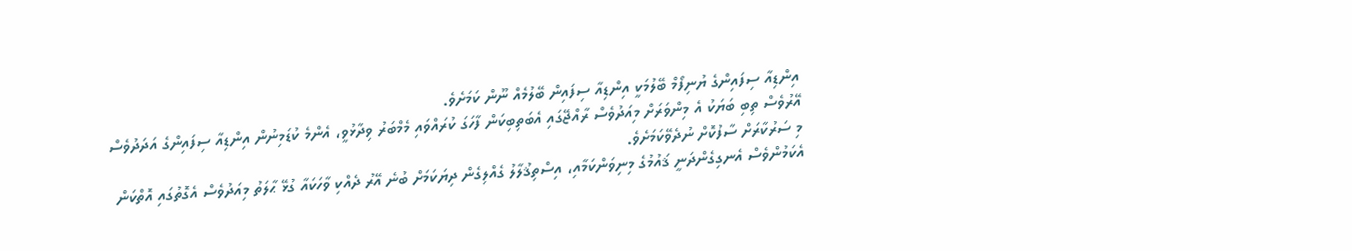އިންޑިއާ ސިފައިންގެ ޔުނިފޯމް ބޭލުމަކީ އިންޑިއާ ސިފައިން ބޭލުމެއް ނޫން ކަމަށެވެ.
އޭރުވެސް ތިބި ބަޔަކު އެ މިންވަރަށް މިއަދުވެސް ރާއްޖޭގައި އެބަތިބިކަން ފާހަގަ ކުރައްވައި މެމްބަރު ވިދާޅުވީ، އެންމެ ކުޑަމިނުން އިންޑިއާ ސިފައިންގެ އަދަދުވެސް މި ސަރުކާރަށް ސާފުކޮށް ނުދެވޭކަމަށެވެ.
އެކަމުންވެސް އެނގިގެންދަނީ ޤައުމުގެ މިނިވަންކަމާއި، އިސްތިޤުލާލު ގެއްލިގެން ދިޔަކަމަށް ބުނެ އޭރު ދެއްކި ވާހަކައާ ގުޅޭ ޙާލަތު މިއަދުވެސް އެގޮތުގައި އޮތްކަން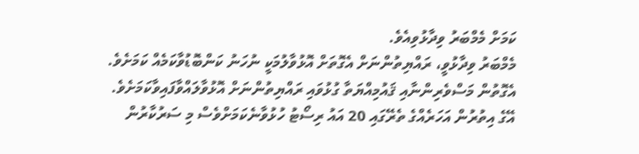ކަމަށް މެމްބަރު ވިދާޅުވިއެވެ.
މެމްބަރު ވިދާޅުވީ، ރައްޔިތުންނަށް އެގޮތަށް އޮޅުވާލުމަކީ ނުހަނު ކަންބޮޑުވާކަމެއް ކަމަށެވެ. އެގޮތުން މަސްވެރިންނާއި ޤައުމިއްޔަތާ ގުޅުވައި ރައްޔިތުންނަށް އޮޅުވާލައްވާފައިވާކަމަށެވެ.
އޭގެ އިތުރުން އަހަރެއްގެ ތެރޭގައި 20 އައު ރިސޯޓު ހުޅުވާނެކަމަށްވެސް މި ސަރުކާރުން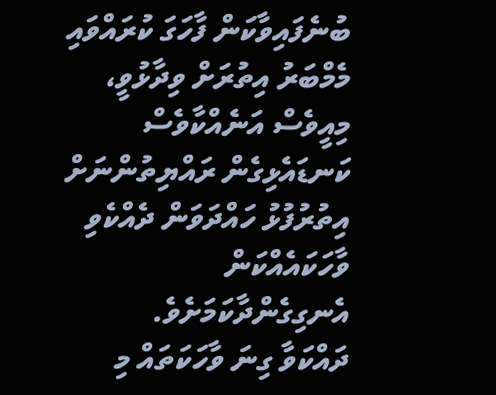ބުނެފައިވާކަން ފާހަގަ ކުރައްވައި މެމްބަރު އިތުރަށް ވިދާޅުވީ، މިއީވެސް އަނެއްކާވެސް ކަނޑައެޅިގެން ރައްޔިތުންނަށް އިތުރުފުޅު ހައްދަވަން ދެއްކެވި ވާހަކައެއްކަން އެނގިގެންދާކަމަށެވެ.
ދައްކަވާ ގިނަ ވާހަކަތައް މި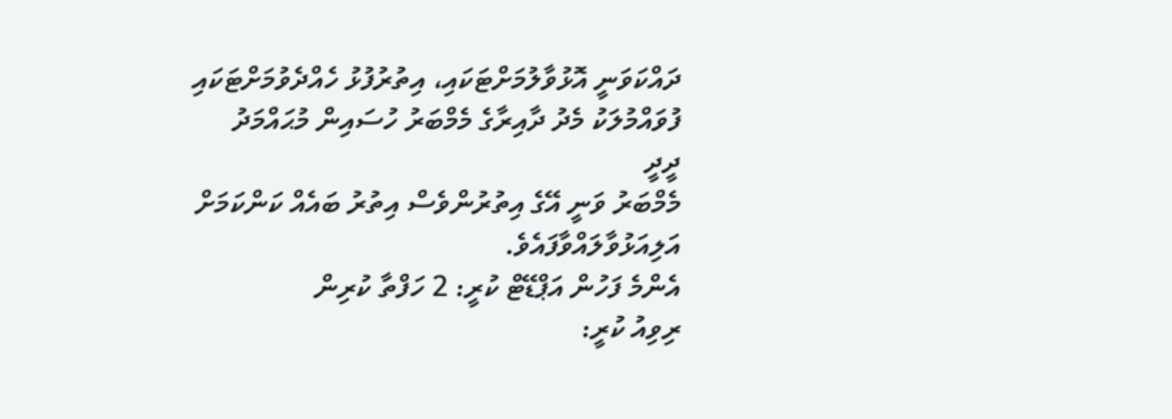ދައްކަވަނީ އޮޅުވާލުމަށްޓަކައި، އިތުރުފުޅު ހެއްދެވުމަށްޓަކައި
ފުވައްމުލަކު މެދު ދާއިރާގެ މެމްބަރު ހުސައިން މުޙައްމަދު ދީދީ
މެމްބަރު ވަނީ އޭގެ އިތުރުންވެސް އިތުރު ބައެއް ކަންކަމަށް އަލިއަޅުވާލައްވާފައެވެ.
އެންމެ ފަހުން އަޕްޑޭޓް ކުރީ: 2 ހަފްތާ ކުރިން
ރިވިއު ކުރީ: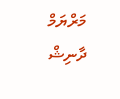މަރްޔަމް ދާނިޝް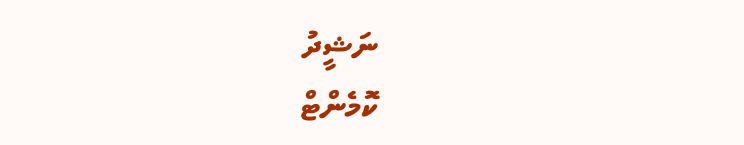ނަޝީދު
ކޮމެންޓް